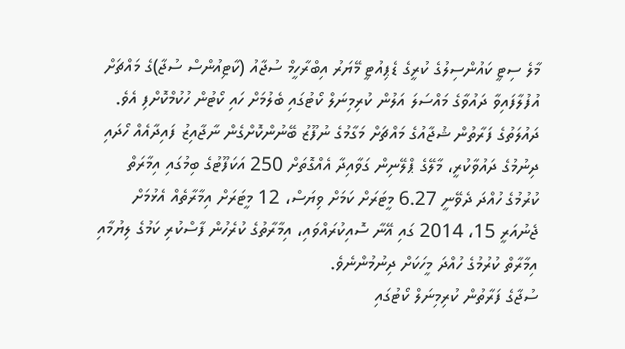މާލެ ސިޓީ ކައުންސިލުގެ ކުރީގެ ޑެޕިއުޓީ މޭޔަރު އިބްރާހީމް ސުޖާއު (ކާޓިއުންސް ސުޖާ)ގެ މައްޗަށް އުފުލާފައިވާ ދައުވާގެ މައްސަލަ އަލުން ކުރިމިނަލް ކޯޓުގައި ބެލުމަށް ހައި ކޯޓުން ހުކުމްކޮށްފި އެވެ.
ދައުލަތުގެ ފަރާތުން ޝުޖާއުގެ މައްޗަށް މަގާމުގެ ނުފޫޒު ބޭނުންކޮށްގެން ނާޖާއިޒު ފައިދާއެއް ހޯދައި ދިނުމުގެ ދައުވާކުރީ، މާލޭގެ ޕްލޭނިން ގަވާއިދާ އެއްގޮތަށް 250 އަކަފޫޓުގެ ބިމުގައި އިމާރަތް ކުރުމުގެ ހުއްދަ ދެވޭނީ 6.27 މީޓަރަށް ކަމަށް ވިޔަސް، 12 މީޓަރަށް އިމާރާތެއް އެޅުމަށް ޖެނުއަރީ 15، 2014 ގައި އޭނާ ސޮއިކުރައްވައި، އިމާރާތުގެ ކުރެހުން ފާސްކުރި ކަމުގެ ލިޔުމާއި އިމާރާތް ކުރުމުގެ ހުއްދަ މީހަކަށް ދިނުމުންނެވެ.
ސުޖާގެ ފަރާތުން ކުރިމިނަލް ކޯޓުގައި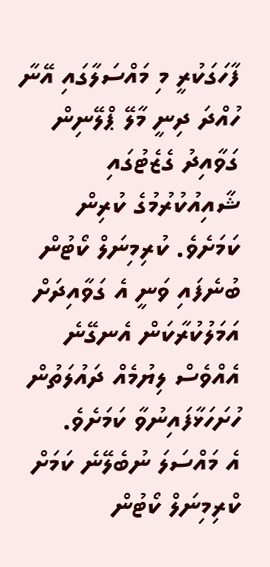ފާހަގަކުރީ މި މައްސަލާގައި އޭނާ ހުއްދަ ދިނީ މާލޭ ޕްލޭނިން ގަވާއިދު ގެޒެޓުގައި ޝާއިއުކުރުމުގެ ކުރިން ކަމަށެވެ. ކުރިމިނަލް ކޯޓުން ބުނެފައި ވަނީ އެ ގަވާއިދަށް އަމަލުކުރާކަން އެނގޭނެ އެއްވެސް ލިޔުމެއް ދައުލަތުން ހުށަހަޅާފައިނުވާ ކަމަށެވެ.
އެ މައްސަލަ ނުބެލޭނެ ކަމަށް ކްރިމިނަލް ކޯޓުން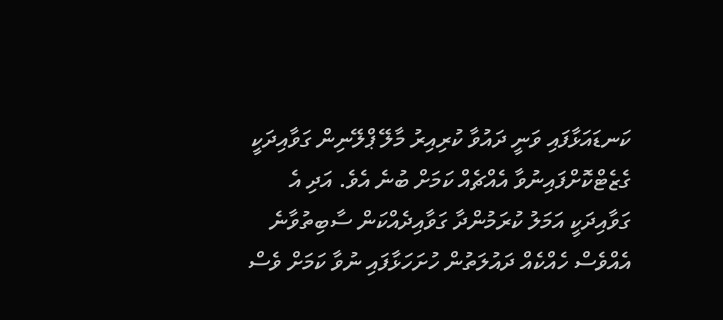ކަނޑައަޅާފައި ވަނީ ދައުވާ ކުރިއިރު މާލޭ ޕްލޭނިން ގަވާއިދަކީ ގެޒެޓްކޮށްފައިނުވާ އެއްޗެއް ކަމަށް ބުނެ އެވެ. އަދި އެ ގަވާއިދަކީ އަމަލު ކުރަމުންދާ ގަވާއިދެއްކަން ސާބިތުވާނެ އެއްވެސް ހެއްކެއް ދައުލަތުން ހުށަހަޅާފައި ނުވާ ކަމަށް ވެސް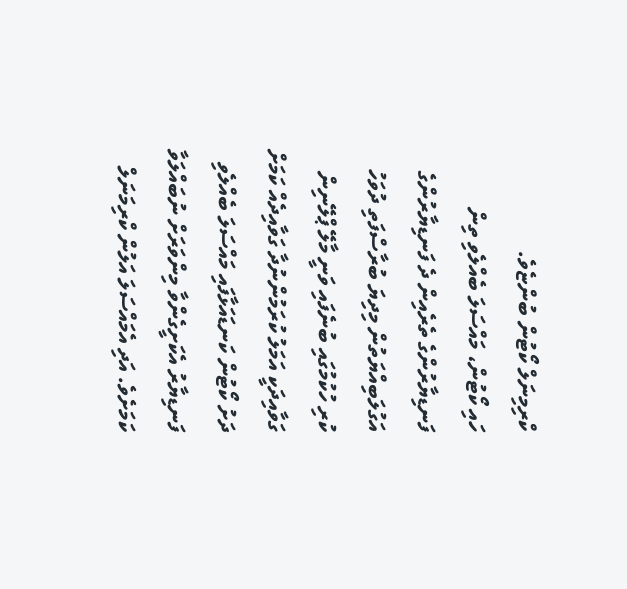ކްރިމިނަލް ކޯޓުން ބުންޏެވެ.
ހައި ކޯޓުން، މައްސަލަ ބެއްލެވި ތިން ފަނޑިޔާރުންގެ ތެރެއިން ދެ ފަނޑިޔާރުންގެ އަގުލަބިއްޔަތުން މިދިޔަ ބުރާސްފަތި ދުވަހު ކުރި ހުކުމުގައި ބުނެފައި ވަނީ މާލޭ ޕްލޭނިން ގަވާއިދަކީ އަމަލު ކުރަމުންނުދާ ގަވާއިދެއް ކަމަށް ދަށު ކޯޓުން ކަނޑައަޅާފައި މައްސަލަ ބެއްލެވި ފަނޑިޔާރު އެކަށީގެންވާ މިންވަރަށް ނުބައްލަވާ ކަމަށެވެ. އަދި އެމައްސަލަ އަލުން ކްރިމަނަލް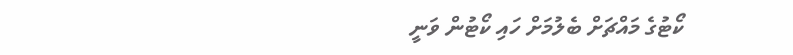ކޯޓުގެ މައްޗަށް ބެލުމަށް ހައި ކޯޓުން ވަނީ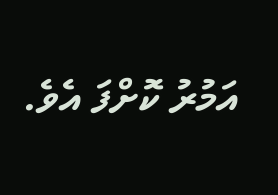އަމުރު ކޮށްފަ އެވެ.